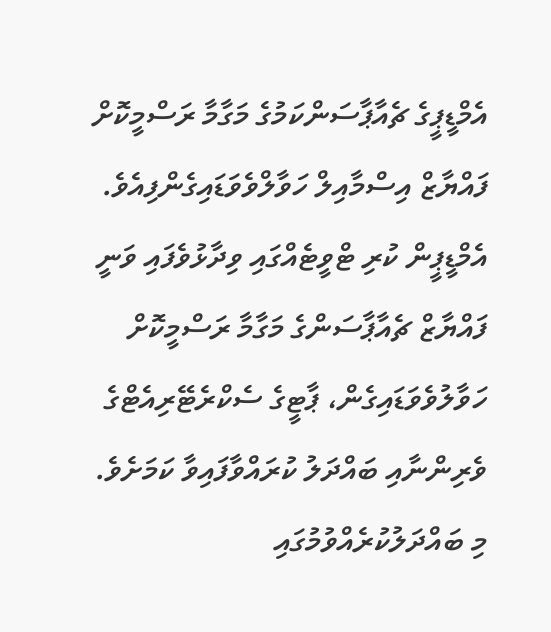އެމްޑީޕީގެ ޗެއާޕާސަންކަމުގެ މަގާމާ ރަސްމީކޮށް ފައްޔާޒް އިސްމާއިލް ހަވާލްވެވަޑައިގެންފިއެވެ.
އެމްޑީޕީން ކުރި ޓްވީޓެއްގައި ވިދާޅުވެފައި ވަނީ ފައްޔާޒް ޗެއާޕާސަންގެ މަގާމާ ރަސްމީކޮށް ހަވާލުވެވަޑައިގެން، ޕާޓީގެ ސެކްރެޓޭރިއެޓްގެ ވެރިންނާއި ބައްދަލު ކުރައްވާފައިވާ ކަމަށެވެ.
މި ބައްދަލުކުރެއްވުމުގައި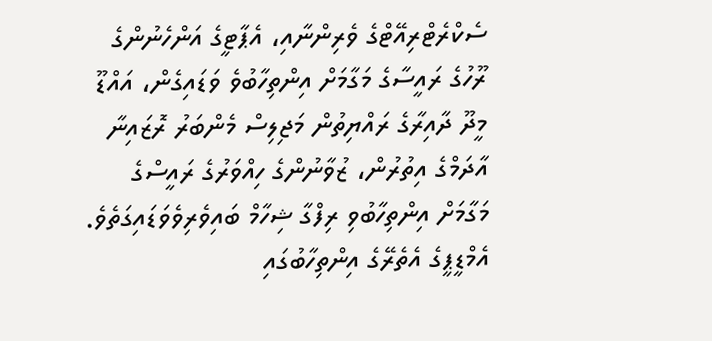ސެކްރެޓްރިއޭޓްގެ ވެރިންނާއި، އެޕާޓީގެ އަންހެނުންގެ ރޫހުގެ ރައީސާގެ މަގާމަށް އިންތިހާބުވެ ވަޑައިގެން، އައްޑޫ މީދޫ ދާއިރާގެ ރައްޔިތުން މަޖިލިސް މެންބަރު ރޮޒައިނާ އާދަމްގެ އިތުރުން، ޒުވާނުންގެ ހިއްވަރުގެ ރައީސްގެ މަގާމަށް އިންތިހާބުވި ރިފްގާ ޝިހާމް ބައިވެރިވެވަޑައިގަތެވެ.
އެމްޑީޕީގެ އެތެރޭގެ އިންތިހާބުގައި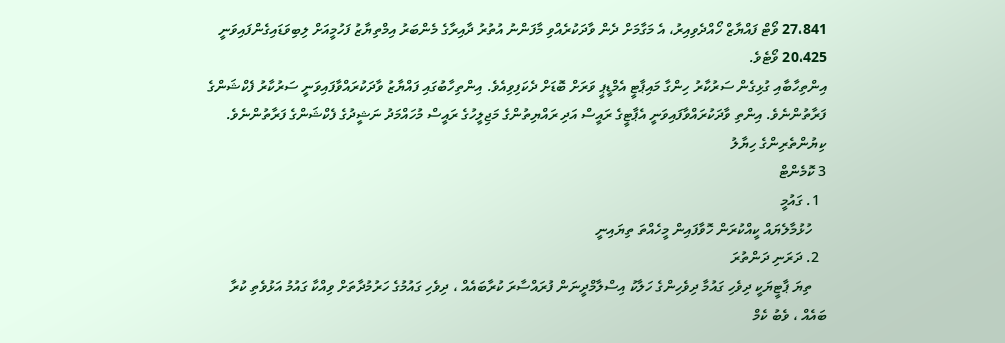27،841 ވޯޓް ފައްޔާޒް ހޯއްދެވިއިރު، އެ މަގާމަށް ދެން ވާދަކުރެއްވި މާފަންނު އުތުރު ދާއިރާގެ މެންބަރު އިމްތިޔާޒު ފަހުމީއަށް ލިބިވަޑައިގެންފައިވަނީ 20،425 ވޯޓެވެ.
އިންތިހާބާއި ގުޅިގެން ސަރުކާރު ހިންގާ މައިޕާޓީ އެމްޑީޕީ ވަރަށް ބޮޑަށް ދެކަފިވިއެވެ. އިންތިހާބުގައި ފައްޔާޒު ވާދަކުރައްވާފައިވަނީ ސަރުކާރު ފެކްޝަންގެ ފަރާތުންނެވެ. އިންތި ވާދަކުރައްވާފައިވަނީ އެޕާޓީގެ ރައީސް އަދި ރައްޔިތުންގެ މަޖިލީހުގެ ރައީސް މުހައްމަދު ނަޝީދުގެ ފެކްޝަންގެ ފަރާތުންނެވެ.
ކިޔުންތެރިންގެ ހިޔާލު
3 ކޮމެންޓް
  1. ގައުމީ
    ހުޅުމާލެޔައް ކީއްކުރަން ހޮވާފައިން މީހެއްތަ ތިޔައިނީ
  2. ދަރަނި ދަންތުރަ
    ތިޔަ ޕާޓީޔަކީ ދިވެހި ގައުމާ ދިވެހިންގެ ހަލާކު އިސްލާމްދީނަން ފުރައްސާރަ ކުރާބައެއް ، ދިވެހި ގައުމުގެ ހަރުމުދާތަށް ވިއްކާ ގައުމު އަޅުވެތި ކުރާ ބައެއް ، ވެބު ކެމް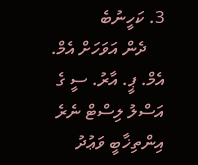3. ކަހީނުބެ
    ދެން އަވަހަށް އެމް. އެމް. ޕީ. އާރު. ސީ ގެ އަސްލު ލިސްޓް ނެރެ އިންތިޚާބީ ވަޢުދު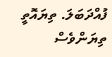ފުއްދަބަލަ. ތިޔައޮތީ ތިޔަންވެސް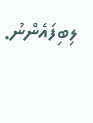ލިބިފައެންނު.